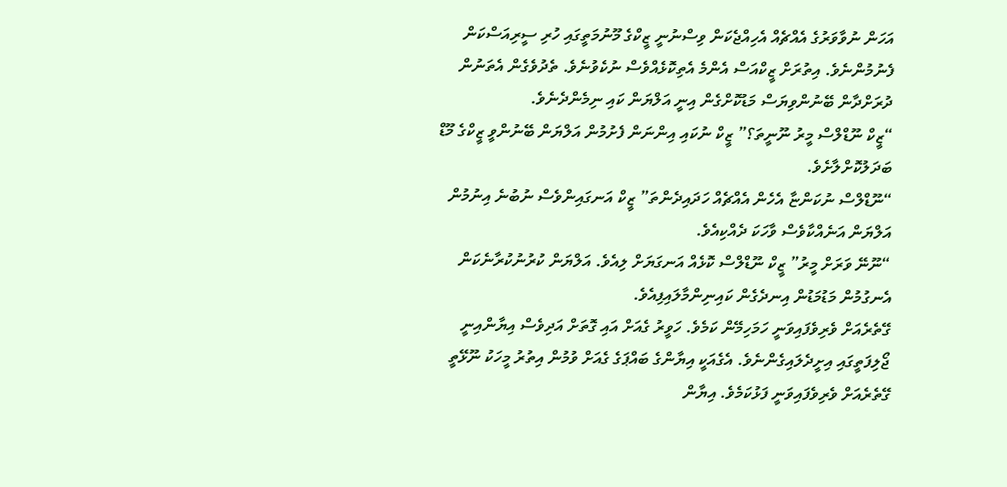އަހަން ނުވާވަރުގެ އެއްޗެއް އެހިއްޖެކަން ވިސްނުނީ ޒީކްގެ މޫނުމަތީގައި ހުރި ސީރިއަސްކަން ފެނުމުންނެވެ. އިތުރަށް ޒީކްއަސް އެންމެ އެތިކޮޅެއްވެސް ނުކެވުނެވެ. ތެދުވެގެން އެތަނުން ދުރަށްދާން ބޭނުންވިޔަސް މަޑުކޮށްގެން އިނީ އަލްޔަން ކައި ނިމެންދެނެވެ.
“ޒީކް ނޫޑްލްސް މީރު ނޫނީތަ؟” ޒީކް ނުކައި އިންނަން ފެށުމުން އަލްޔަން ބޭނުންވީ ޒީކްގެ މޫޑް ބަދަލުކޮށްލާށެވެ.
“ނޫޑްލްސް ނުކަންޏާ އެހެން އެއްޗެއް ހަދައިދެންތަ” ޒީކް އަނގައިންވެސް ނުބުނެ އިނުމުން އަލްޔަން އަނެއްކާވެސް ވާހަކަ ދެއްކިއެވެ.
“ނޫނޭ ވަރަށް މީރު” ޒީކް ނޫޑްލްސް ކޮޅެއް އަނގަޔަށް ލިއެވެ. އަލްޔަން ކުރުނުކުރާނެކަން އެނގުމުން މަޑުމަޑުން އިނދެގެން ކައިނިންމާލައިފިއެވެ.
ގޭތެރެއަށް ވެރިވެފައިވަނީ ހަމަހިމޭން ކަމެވެ. ހަވީރު ގެއަށް އައި ގޮތަށް އަދިވެސް އިޔާންއިނީ ޖޯލިފަތީގައި އިށީދެލައިގެންނެވެ. އެގެއަކީ އިޔާންގެ ބައްޕަގެ ގެއަށް ވުމުން އިތުރު މީހަކު ނޫޅޭތީ ގޭތެރެއަށް ވެރިވެފައިވަނީ ފަޅުކަމެވެ. އިޔާން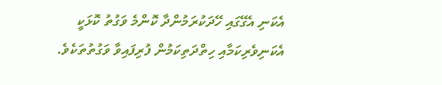އެކަނި އެގޭގައި ހޭދަކުރަމުންދާ ކޮންމެ ވަގުތު ކޮޅަކީ އެކަނިވެރިކަމާއި ހިތްދަތިކަމުން ފުރިފައިވާ ވަގުތުތަކެވެ.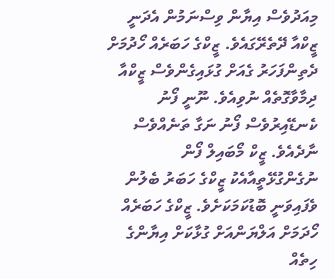މިއަދުވެސް އިޔާން ވިސްނަމުން އެދަނީ ޒީކްއާ ދޭތެރޭގައެވެ. ޒީކްގެ ހަބަރެއް ހޯދުމަށް ދެތިންފަހަރު ގެއަށް ގުޅައިގެންވެސް ޒީކްއާ ދިމާވާގޮތެއް ނުވިއެވެ. ނޫނީ ފޯނު ކެނޑޭއިރުވެސް ފޯނު ނަގާ ތަނެއްވެސް ނާދެއެވެ. ޒީކް މޯބައިލް ފޯން ނުގެންގުޅޭތީއާއެކު ޒީކްގެ ހަބަރު ބެލުން ވެފައިވަނީ ބޮޑުކަމަކަށެވެ. ޒީކްގެ ހަބަރެއް ހޯދަމަށް އަލްޔަންއަށް ގުޅާކަށް އިޔާންގެ ހިތެއް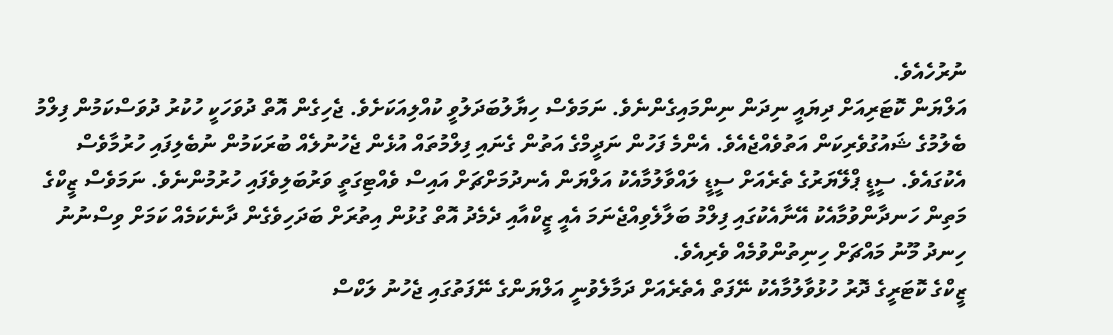ނުރުހެއެވެ.
އަލްޔަން ކޮޓަރިއަށް ދިޔައީ ނިދަން ނިންމައިގެންނެވެ. ނަމަވެސް ހިޔާލުބަދަލުވީ ކުއްލިއަކަށެވެ. ޖެހިގެން އޮތް ދުވަހަކީ ހުކުރު ދުވަސްކަމުން ފިލްމު ބެލުމުގެ ޝައުގުވެރިކަން އަތުވެއްޖެއެވެ. އެންމެ ފަހުން ނަދީމްގެ އަތުން ގެނައި ފިލްމުތައް އުޅެން ޖެހުނުލެއް ބުރަކަމުން ނުބެލިފައި ހުރުމާވެސް އެކުގައެވެ. ސީޑީ ޕްލޭޔަރުގެ ތެރެއަށް ސީޑީ ލައްވާލުމާއެކު އަލްޔަން އެނދުމަށްޗަށް އައިސް ވެއްޓިގަތީ ވަރުބަލިވެފައި ހުރުމުންނެވެ. ނަމަވެސް ޒީކްގެ މަތިން ހަނދާންވުމާއެކު އޭނާއެކުގައި ފިލްމު ބަލާލެވިއްޖެނަމަ އެއީ ޒީކްއާއި ދެމެދު އޮތް ގުޅުން އިތުރަށް ބަދަހިވެގެން ދާނެކަމެއް ކަމަށް ވިސްނުނު ހިނދު މޫނު މައްޗަށް ހިނިތުންވުމެއް ވެރިއެވެ.
ޒީކްގެ ކޮޓަރީގެ ދޮރު ހުޅުވާލުމާއެކު ނޭފަތް އެތެރެއަށް ދަމާލެވުނީ އަލްޔަންގެ ނޭފަތުގައި ޖެހުނު ލަކްސް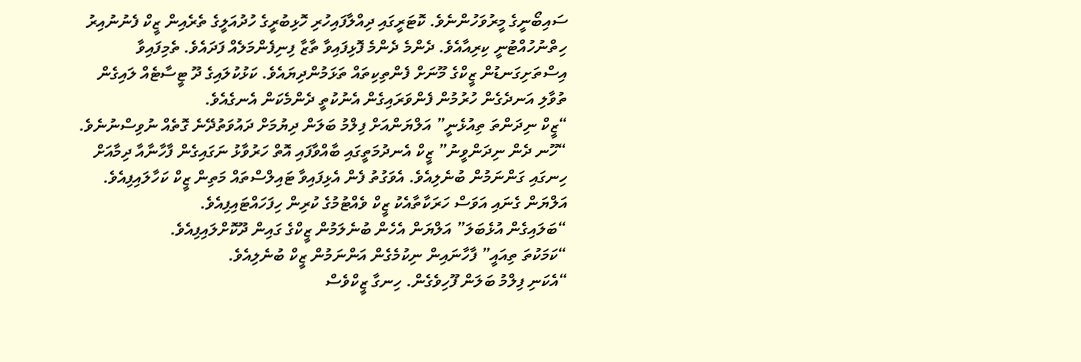ސައިބޯނީގެ މީރުވަހުންނެވެ. ކޮޓަރީގައި ދިއްލާފައިހުރި ހޮޅިބުރީގެ ހުދުއަލީގެ ތެރެއިން ޒީކް ފެނުނުއިރު ހިތްނުހުއްޓުނީ ކިރިއާއެވެ. ދެންމެ ދެންމެ ފޮޅިފައިވާ ތާޒާ ފިނިފެންމަލެއް ފަދައެވެ. ތެމިފައިވާ އިސްތަށިގަނޑުން ޒީކްގެ މޫނަށް ފެންތިކިތައް ތަޅަމުންދިޔައެވެ. ކަޅުކުލައިގެ ދޫ ޓީސާޓެއް ލައިގެން ތުވާލި އަނދެގެން ހުރުމުން ފެންވަރައިގެން އެނުކުތީ ދެންމެކަން އެނގެއެވެ.
“ޒީކް ނިދަންތަ ތިއުޅެނީ” އަލްޔަންއަށް ފިލްމު ބަލަން ދިޔުމަށް ދައުވަތުދޭނެ ގޮތެއް ނުވިސްނުނެވެ.
“ހޫނ ދެން ނިދަންވީނު” ޒީކް އެނދުމަތީގައި ބާއްވާފައި އޮތް ހަރުވާޅު ނަގައިގެން ފާހާނާއާ ދިމާއަށް ހިނގައި ގަންނަމުން ބުނެލިއެވެ. އެވަގުތު ފެން އެޅިފައިވާ ޓައިލްސްތައް މަތިން ޒީކް ކަހާލައިފިއެވެ. އަލްޔަން ގެނައި އަވަސް ހަރަކާތާއެކު ޒީކް ވެއްޓުމުގެ ކުރިން ހިފަހައްޓައިފިއެވެ.
“ބަލައިގެން އުޅެބަލަ” އަލްޔަން އެހެން ބުނެލަމުން ޒީކްގެ ގައިން ދޫކޮށްލައިފިއެވެ.
“ކަމަކުތަ ތިއައީ” ފާހާނައިން ނިކުމެގެން އަންނަމުން ޒީކް ބުނެލިއެވެ.
“އެކަނި ފިލްމު ބަލަން ފޫހިވެގެން. ހިނގާ ޒީކްވެސް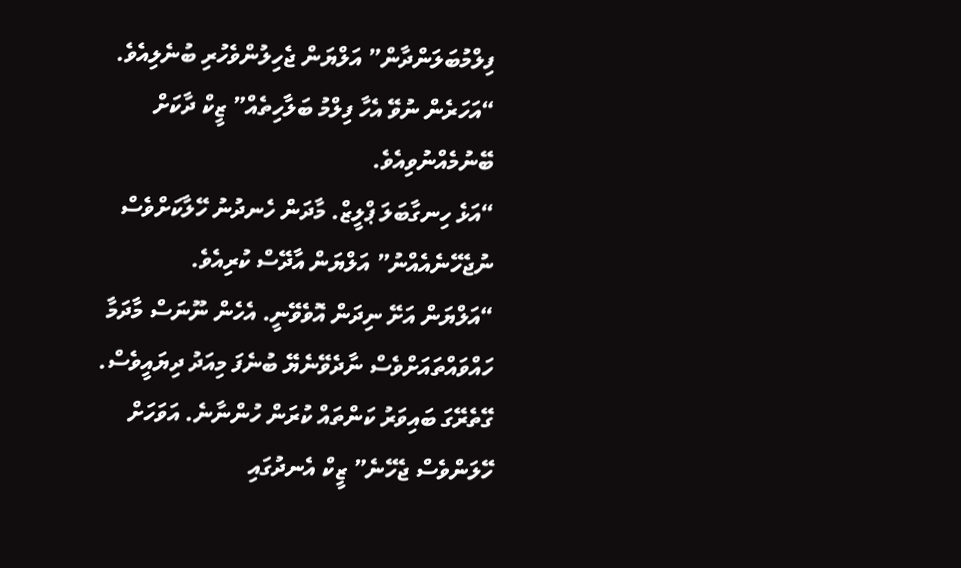ފިލްމުބަލަންދާން” އަލްޔަން ޖެހިލުންވެހުރި ބުނެލިއެވެ.
“އަހަރެން ނުވޭ އެހާ ފިލްމު ބަލާހިތެއް” ޒީކް ދާކަށް ބޭނުމެއްނުވިއެވެ.
“އަޅެ ހިނގާބަލަ ޕްލީޒް. މާދަން ހެނދުނު ހޭލާކަށްވެސް ނުޖެހޭނެއެއްނު” އަލްޔަން އާދޭސް ކުރިއެވެ.
“އަލްޔަން އަށޭ ނިދަން އޮވެވޭނީ. އެހެން ނޫނަސް މާދަމާ ހައްވައްތައަށްވެސް ނާދެވޭނެޔޭ ބުނެފަ މިއަދު ދިޔައީވެސް. ގޭތެރޭގަ ބައިވަރު ކަންތައް ކުރަން ހުންނާނެ. އަވަހަށް ހޭލަންވެސް ޖެހޭނެ” ޒީކް އެނދުގައި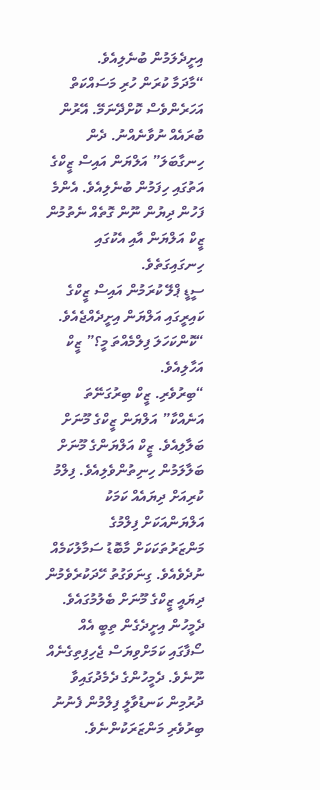އިށީދެލަމުން ބުނެލިއެވެ.
“މާދަމާ ކުރަން ހުރި މަސައްކަތް އަހަރެންވެސް ކޮށްދޭނަމޭ. އޭރުން ބުރައެއް ނުވާނެއްނު. ދެން ހިނގާބަލަ” އަލްޔަން އައިސް ޒީކްގެ އަތުގައި ހިފަމުން ބުނެލިއެވެ. އެންމެ ފަހުން ދިޔުން ނޫން ގޮތެއް ނެތުމުން ޒީކް އަލްޔަން އާއި އެކުގައި ހިނގައިގަތެވެ.
ސީޑީ ޕްލޭ ކުރަމުން އައިސް ޒީކްގެ ކައިރީގައި އަލްޔަން އިށީދެއްޖެއެވެ.
“ކޮންކަހަލަ ފިލްމެއްތަ މީ؟” ޒީކް އަހާލިއެވެ.
“ބިރުވެރި. ޒީކް ބިރުގަނޭތަ އަނެއްކާ” އަލްޔަން ޒީކްގެ މޫނަށް ބަލާލިއެވެ. ޒީކް އަލްޔަންގެ މޫނަށް ބަލާލަމުން ހިނިތުންވެލިއެވެ. ފިލްމު ކުރިއަށް ދިޔައެއް ކަމަކު އަލްޔަންއަކަށް ފިލްމުގެ މަންޒަރުތަކަކަށް މާބޮޑު ސަމާލުކަމެއް ނުދެވެއެވެ. ގިނަވަގުތު ހޭދަކުރެވެމުން ދިޔައީ ޒީކްގެ މޫނަށް ބެލުމުގައެވެ. ދެމީހުން އިށީދެގެން ތިބީ އެއް ސޯފާގައި ކަމަށްވިޔަސް ޖެހިފިތިގެނެއް ނޫނެވެ. ދެމީހުންގެ ދެމެދުގައިވާ ދުރުމިން ކަނޑުވާލީ ފިލްމުން ފެނުނު ބިރުވެރި މަންޒަރަކުންނެވެ.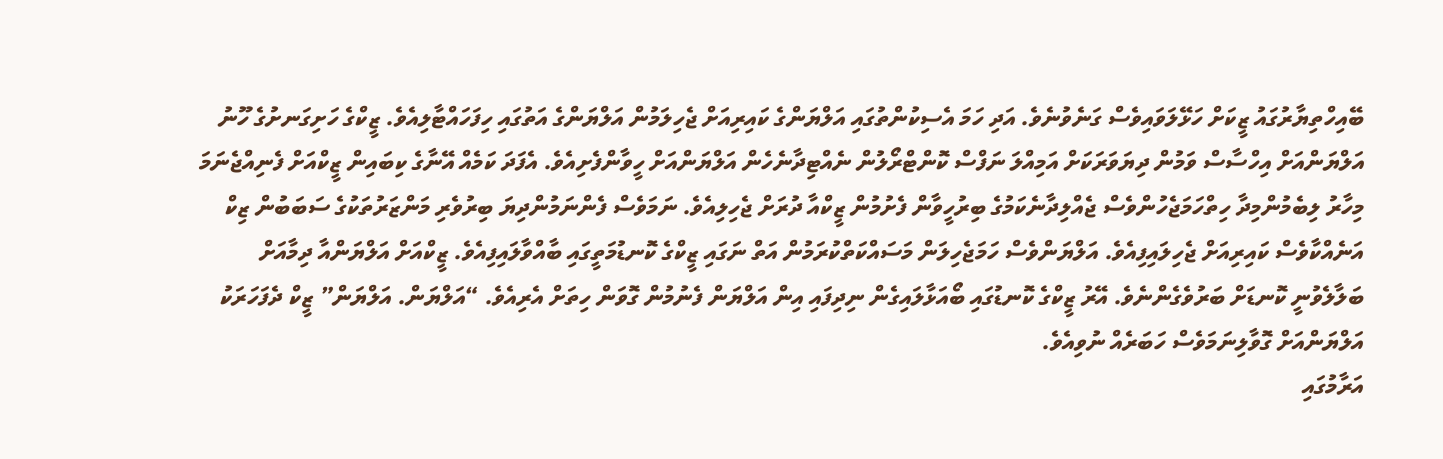ބޭއިހްތިޔާރުގައު ޒީކަށް ހަޅޭލަވައިވެސް ގަނެވުނެވެ. އަދި ހަމަ އެސިކުންތުގައި އަލްޔަންގެ ކައިރިއަށް ޖެހިލަމުން އަލްޔަންގެ އަތުގައި ހިފަހައްޓާލިއެވެ. ޒީކްގެ ހަށިގަނށުގެ ހޫނު އަލްޔަންއަށް އިހްސާސް ވަމުން ދިޔަވަރަކަށް އަމިއްލަ ނަފްސް ކޮންޓްރޯލުން ނެއްޓިދާނެހެން އަލްޔަންއަށް ހީވާންފެށިއެވެ. އެފަދަ ކަމެއް އޭނާގެ ކިބައިން ޒީކްއަށް ފެނިއްޖެނަމަ މިހާރު ލިބެމުންމިދާ ހިތްހަމަޖެހުންވެސް ޖެއްލިދާނެކަމުގެ ބިރުހީވާން ފެށުމުން ޒީކްއާ ދުރަށް ޖެހިލިއެވެ. ނަމަވެސް ފެންނަމުންދިޔަ ބިރުވެރި މަންޒަރުތަކުގެ ސަބަބުން ޒިކް އަނެއްކާވެސް ކައިރިއަށް ޖެހިލައިފިއެވެ. އަލްޔަންވެސް ހަމަޖެހިލަން މަސައްކަތްކުރަމުން އަތް ނަގައި ޒީކްގެ ކޮނޑުމަތީގައި ބާއްވާލައިފިއެވެ. ޒީކްއަށް އަލްޔަންއާ ދިމާއަށް ބަލާލެވުނީ ކޮނޑަށް ބަރުވެގެންނެވެ. އޭރު ޒީކްގެ ކޮނޑުގައި ބޯއަޅާލައިގެން ނިދިފައި އިން އަލްޔަން ފެނުމުން ގޮވަން ހިތަށް އެރިއެވެ. “އަލްޔަން. އަލްޔަން” ޒީކް ދެފަހަރަކު އަލްޔަންއަށް ގޮވާލިނަމަވެސް ހަބަރެއް ނުވިއެވެ.
އަރާމުގައި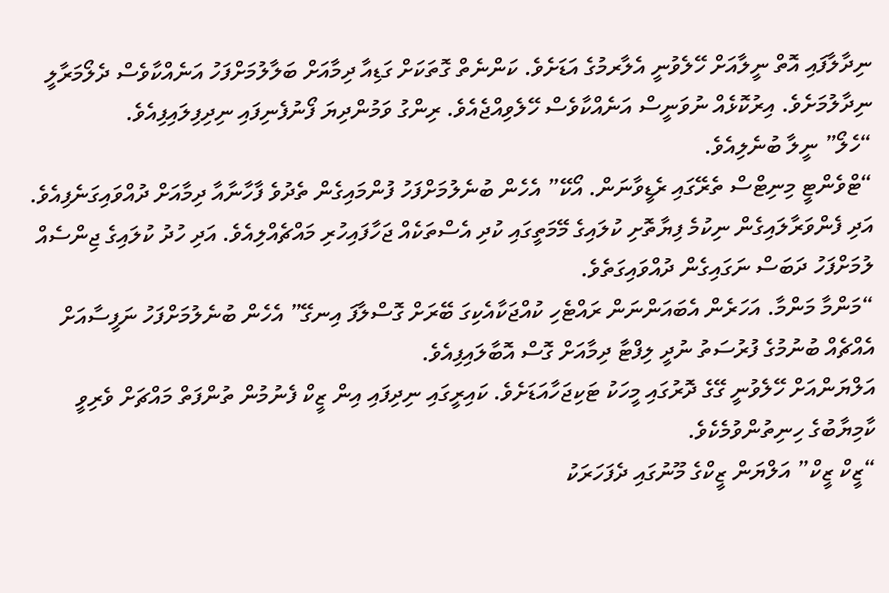ނިދާލާފައި އޮތް ނީލާއަށް ހޭލެވުނީ އެލާރމުގެ އަޑަށެވެ. ކަންނެތް ގޮތަކަށް ގަޑިއާ ދިމާއަށް ބަލާލުމަށްފަހު އަނެއްކާވެސް ދެލޯމަރާލީ ނިދާލުމަށެވެ. އިރުކޮޅެއް ނުވަނީސް އަނެއްކާވެސް ހޭލެވިއްޖެއެވެ. ރިންގު ވަމުންދިޔަ ފޯނުފެނިފައި ނިދިފިލައިފިއެވެ.
“ހެލޯ” ނީލާ ބުނެލިއެވެ.
“ޓްވެންޓީ މިނިޓްސް ތެރޭގައި ރެޑީވާނަން. އޯކޭ” އެހެން ބުނެލުމަށްފަހު ފުންމައިގެން ތެދުވެ ފާހާނާއާ ދިމާއަށް ދުއްވައިގަނެފިއެވެ. އަދި ފެންވަރާލައިގެން ނިކުމެ ފިޔާތޮށި ކުލައިގެ މޭމަތީގައި ކުދި އެސްތަކެއް ޖަހާފައިހުރި މައްޗެއްލިއެވެ. އަދި ހުދު ކުލައިގެ ޖިންސެއް ލުމަށްފަހު ދަބަސް ނަގައިގެން ދުއްވައިގަތެވެ.
“މަންމާ މަންމާ. އަހަރެން އެބައަންނަން ރައްޓެހި ކުއްޖަކާއެކިގަ ބޭރަށް ގޮސްލާފަ އިނގޭ” އެހެން ބުނެލުމަށްފަހު ނަފީސާއަށް އެއްޗެއް ބުނުމުގެ ފުރުސަތު ނުދީ ލިފްޓާ ދިމާއަށް ގޮސް އޮބާލައިފިއެވެ.
އަލްޔަންއަށް ހޭލެވުނީ ގޭގެ ދޮރުގައި މީހަކު ޓަކިޖަހާއަޑަށެވެ. ކައިރީގައި ނިދިފައި އިން ޒީކް ފެނުމުން ތުންފަތް މައްޗަށް ވެރިވީ ކާމިޔާބުގެ ހިނިތުންވުމެކެވެ.
“ޒީކް ޒީކް” އަލްޔަން ޒީކްގެ މޫނުގައި ދެފަހަރަކު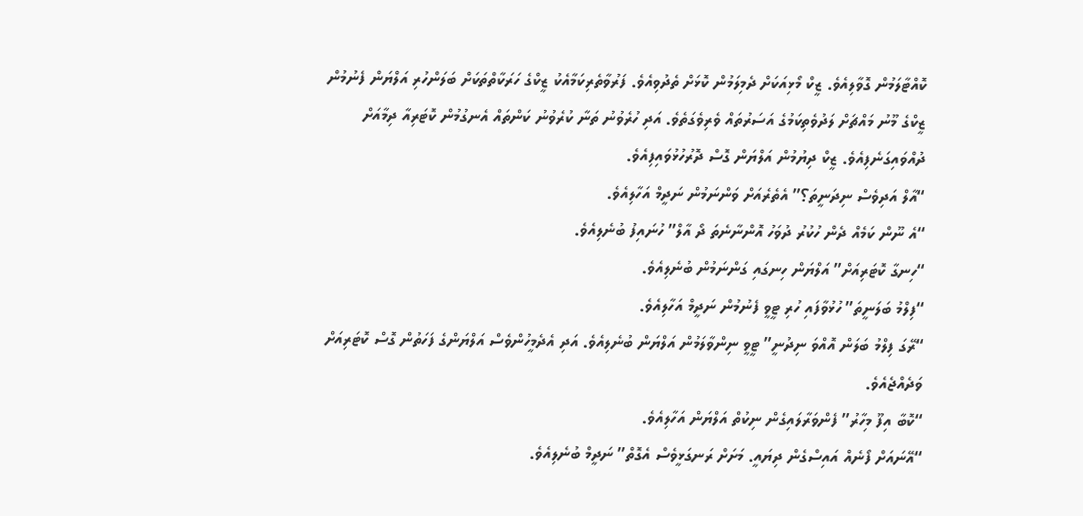ކޮއްޓާލަމުން ގޮވާލިއެވެ. ޒީކް މޯޅިއަކަށް ދެމިލަމުން ކޮޅަށް ތެދުވިއެވެ. ފަރުވާތެރިކަމާއެކު ޒީކްގެ ހަރަކާތްތަކަށް ބަލަންހުރި އަލްޔަން ފެނުމުން ޒީކްގެ މޫނު މައްޗަށް ލަދުވެތިކަމުގެ އަސަރުތައް ވެރިވެގަތެވެ. އަދި ހުރެވުނު ތަނާ ކުރެވުނު ކަންތައް އެނގުމުން ކޮޓަރިއާ ދިމާއަށް ދުއްވައިގަނެފިއެވެ. ޒީކް ދިޔުމުން އަލްޔަން ގޮސް ދޮރުހުޅުވައިފިއެވެ.
“އާލް އަދިވެސް ނިދަނީތަ؟” އެތެރެއަށް ވަންނަމުން ނަދީމް އަހާލިއެވެ.
“އެ ނޫން ކަމެއް ދެން ހުކުރު ދުވަހު އޮންނާނެތަ ދޯ އާލް” ހުނައިފު ބުނެލިއެވެ.
“ހިނގާ ކޮޓަރިއަށް” އަލްޔަން ހިނގައި ގަންނަމުން ބުނެލިއެވެ.
“ފިލްމު ބަލަނީތަ” ހުޅުވާފައި ހުރި ޓީވީ ފެނުމުން ނަދީމް އަހާލިއެވެ.
“ރޭގަ ފިލްމު ބަލަން އޮއްވަ ނިދުނީ” ޓީވީ ނިންވާލަމުން އަލްޔަން ބުނެލިއެވެ. އަދި އެދެމީހުންވެސް އަލްޔަންގެ ފަހަތުން ގޮސް ކޮޓަރިއަށް ވަދެއްޖެއެވެ.
“ކޮބާ އިފޫ މިހާރު” ފެންވަރާލައިގެން ނިކުތް އަލްޔަން އަހާލިއެވެ.
“އޭނައަށް ފޯނެއް އައިސްގެން ދިޔައީ. މަށަށް ރަނގަޅީވެސް އެގޮތް” ނަދީމް ބުނެލިއެވެ.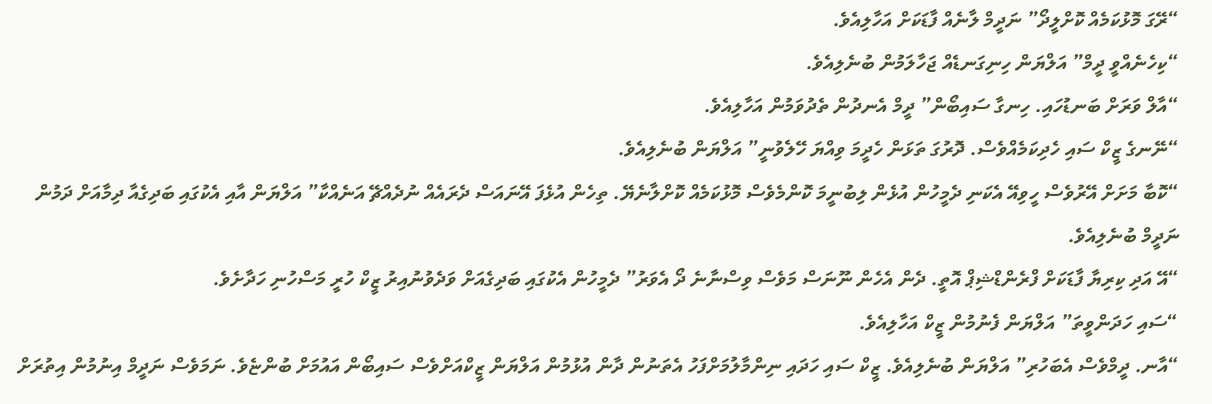“ރޭގަ މޮޅުކަމެއް ކޮށްލީދޯ” ނަދީމް ލާނެއް ފާޑަކަށް އަހާލިއެވެ.
“ކިހެނެއްވީ ދީމް” އަލްޔަން ހިނިގަނޑެއް ޖަހާލަމުން ބުނެލިއެވެ.
“އާލް ވަރަށް ބަނޑުހައި. ހިނގާ ސައިބޯން” ދީމް އެނދުން ތެދުވަމުން އަހާލިއެވެ.
“ނޭނގެ ޒީކް ސައި ހެދިކަމެއްވެސް. ދޮރުގަ ތަޅަން ހެދީމަ ވިއްޔަ ހޭލެވުނީ” އަލްޔަން ބުނެލިއެވެ.
“ކޮބާ މަށަށް އޭރުވެސް ހީވިއޭ އެކަނި ދެމީހުން އުޅެން ލިބުނީމަ ކޮންމެވެސް މޮޅުކަމެއް ކޮށްލާނެޔޭ. ތިހެން އުޅެފަ އޭނައަސް ދެރައެއް ނުދެއްޗޭ އަނެއްކާ” އަލްޔަން އާއި އެކުގައި ބަދިގެއާ ދިމާއަށް ދަމުން ނަދީމް ބުނެލިއެވެ.
“އޭ އަދި ކިރިޔާ ފާޑަކަށް ފްރެންޑްޝިޕް އޮތީ. ދެން އެހެން ނޫނަސް މަވެސް ވިސްނާނެ ދޯ އެވަރު” ދެމީހުން އެކުގައި ބަދިގެއަށް ވަދެވުނުއިރު ޒީކް ހުރީ މަސްހުނި ހަދާށެވެ.
“ސައި ހަދަންވީތަ” އަލްޔަން ފެނުމުން ޒީކް އަހާލިއެވެ.
“އާނ. ދީމްވެސް އެބަހުރި” އަލްޔަން ބުނެލިއެވެ. ޒީކް ސައި ހަދައި ނިންމާލުމަށްފަހު އެތަނުން ދާން އުޅުމުން އަލްޔަން ޒީކްއަށްވެސް ސައިބޯން އައުމަށް ބުންޏެވެ. ނަމަވެސް ނަދީމް އިނުމުން އިތުރަށް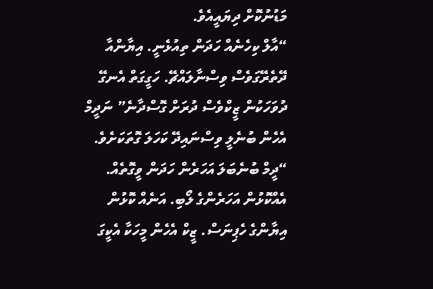މަޑުނުކޮށް ދިޔައީއެވެ.
“އާލް ކިހެނެއް ހަދަން ތިއުޅެނީ. އިޔާންއާ ދޭތެރޭގަވެސް ވިސްނާލައްޗޭ. ހަގީގަތް އެނގޭ ދުވަހަކުން ޒީކްވެސް ދުރަށް ގޮސްދާނެ” ނަދީމް އެހެން ބުނެލީ ވިސްނައިދޭ ކަހަލަ ގޮތަކަށެވެ.
“ދީމް ބުނެބަލަ އަހަރެން ހަދަން ވީގޮތެއް. އެއްކޮޅުން އަހަރެންގެ ލޯބި. އަނެއް ކޮޅުން އިޔާންގެ ހެޕިނަސް. ޒީކް އެހެން މީހަކާ އެކީގަ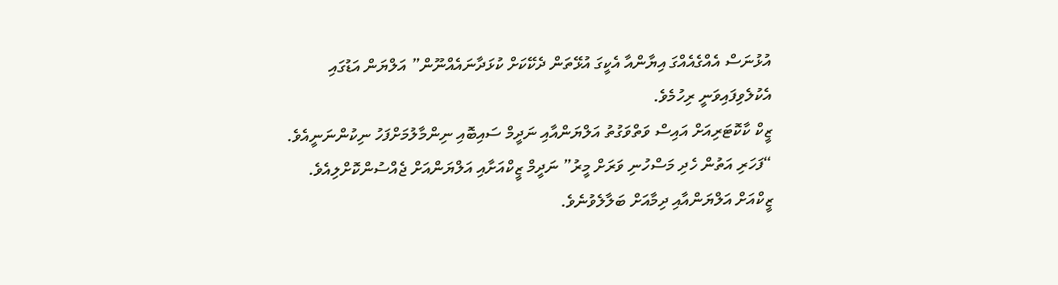އުޅުނަސް އެއްގެއެއްގަ އިޔާންއާ އެކީގަ އުޅޭތަން ދެކޭކަށް ކުޅަދާނައެއްނޫން” އަލްޔަން އަޑުގައި އެކުލެވިފައިވަނީ ރިހުމެވެ.
ޒީކް ކާކޮޓަރިއަށް އައިސް ވަތްވަގުތު އަލްޔަންއާއި ނަދީމް ސައިބޮއި ނިންމާލުމަށްފަހު ނިކުންނަނީއެވެ.
“ފަހަރި އަތުން ހެދި މަސްހުނި ވަރަށް މީރު” ނަދީމް ޒީކްއަށާއި އަލްޔަންއަށް ޖެއްސުންކޮށްލިއެވެ. ޒީކްއަށް އަލްޔަންއާއި ދިމާއަށް ބަލާލެވުނެވެ.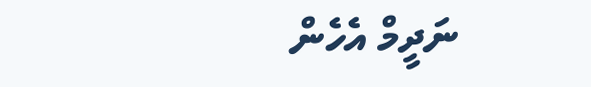ނަދީމް އެހެން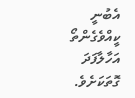އެބުނީ ކީއްވެގެންތޯ އަހާލާފަދަ ގޮތަކަށެވެ.